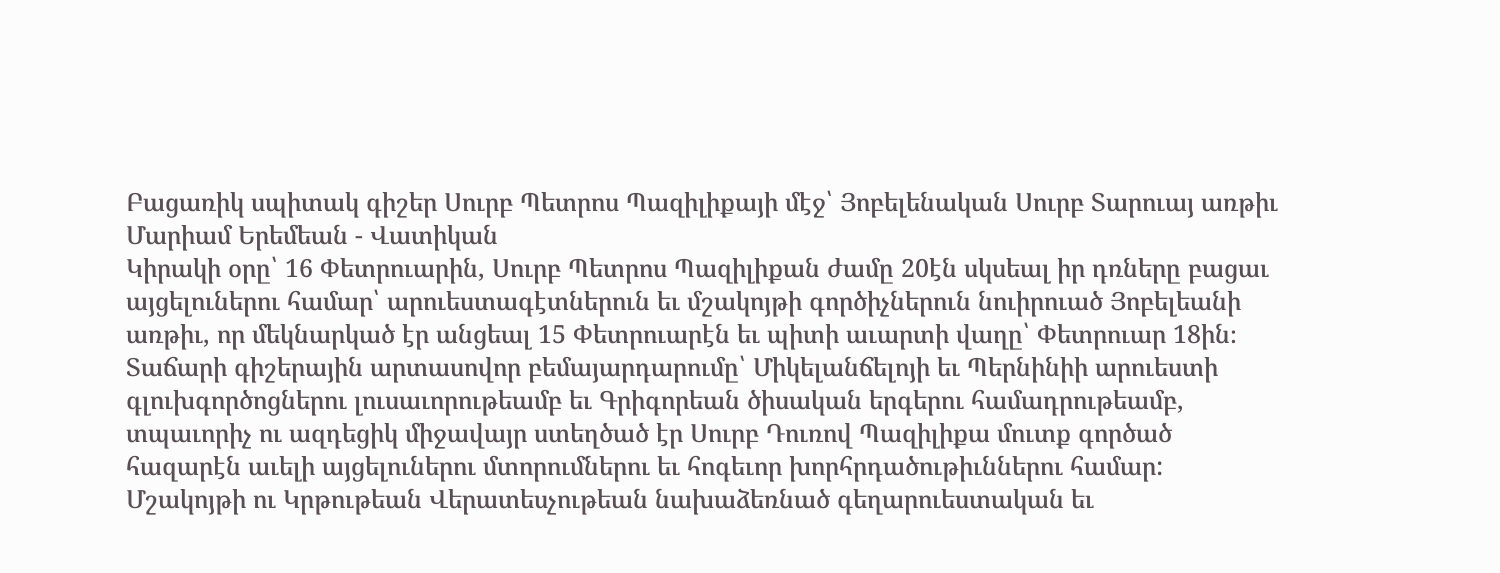Բացառիկ սպիտակ գիշեր Սուրբ Պետրոս Պազիլիքայի մէջ՝ Յոբելենական Սուրբ Տարուայ առթիւ
Մարիամ Երեմեան - Վատիկան
Կիրակի օրը՝ 16 Փետրուարին, Սուրբ Պետրոս Պազիլիքան ժամը 20էն սկսեալ իր դռները բացաւ այցելուներու համար՝ արուեստագէտներուն եւ մշակոյթի գործիչներուն նուիրուած Յոբելեանի առթիւ, որ մեկնարկած էր անցեալ 15 Փետրուարէն եւ պիտի աւարտի վաղը՝ Փետրուար 18ին։
Տաճարի գիշերային արտասովոր բեմայարդարումը՝ Միկելանճելոյի եւ Պերնինիի արուեստի գլուխգործոցներու լուսաւորութեամբ եւ Գրիգորեան ծիսական երգերու համադրութեամբ, տպաւորիչ ու ազդեցիկ միջավայր ստեղծած էր Սուրբ Դուռով Պազիլիքա մուտք գործած հազարէն աւելի այցելուներու մտորումներու եւ հոգեւոր խորհրդածութիւններու համար:
Մշակոյթի ու Կրթութեան Վերատեսչութեան նախաձեռնած գեղարուեստական եւ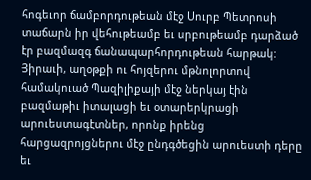հոգեւոր ճամբորդութեան մէջ Սուրբ Պետրոսի տաճարն իր վեհութեամբ եւ սրբութեամբ դարձած էր բազմազգ ճանապարհորդութեան հարթակ: Յիրաւի, աղօթքի ու հոյզերու մթնոլորտով համակուած Պազիլիքայի մէջ ներկայ էին բազմաթիւ իտալացի եւ օտարերկրացի արուեստագէտներ, որոնք իրենց հարցազրոյցներու մէջ ընդգծեցին արուեստի դերը եւ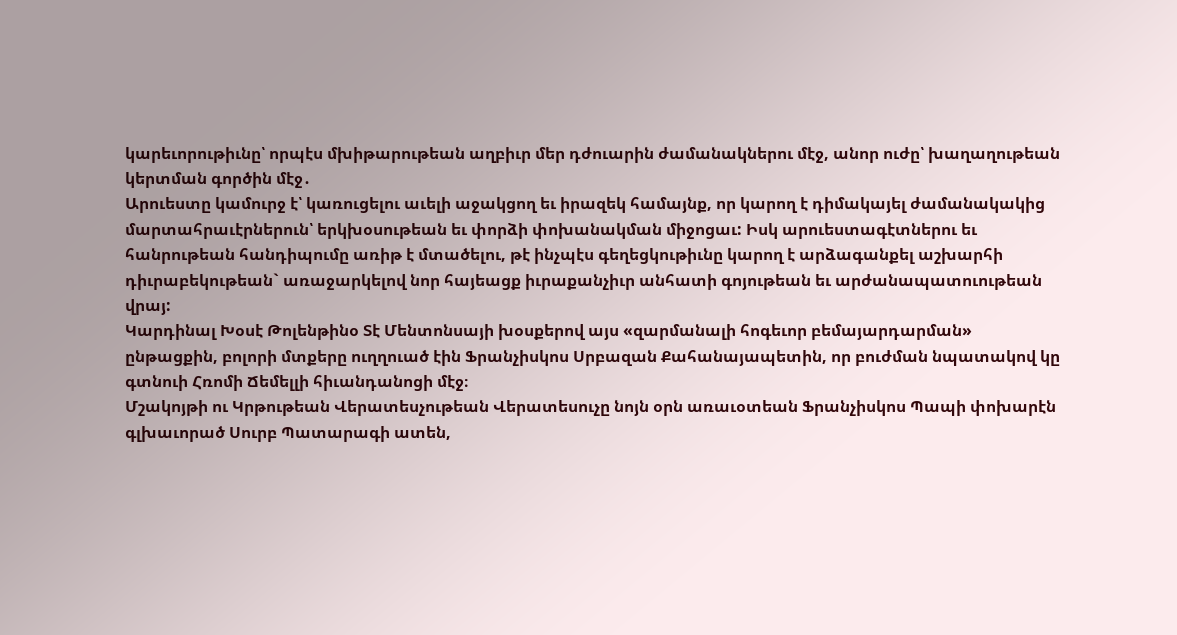կարեւորութիւնը՝ որպէս մխիթարութեան աղբիւր մեր դժուարին ժամանակներու մէջ, անոր ուժը՝ խաղաղութեան կերտման գործին մէջ․
Արուեստը կամուրջ է՝ կառուցելու աւելի աջակցող եւ իրազեկ համայնք, որ կարող է դիմակայել ժամանակակից մարտահրաւէրներուն՝ երկխօսութեան եւ փորձի փոխանակման միջոցաւ: Իսկ արուեստագէտներու եւ հանրութեան հանդիպումը առիթ է մտածելու, թէ ինչպէս գեղեցկութիւնը կարող է արձագանքել աշխարհի դիւրաբեկութեան` առաջարկելով նոր հայեացք իւրաքանչիւր անհատի գոյութեան եւ արժանապատուութեան վրայ:
Կարդինալ Խօսէ Թոլենթինօ Տէ Մենտոնսայի խօսքերով այս «զարմանալի հոգեւոր բեմայարդարման» ընթացքին, բոլորի մտքերը ուղղուած էին Ֆրանչիսկոս Սրբազան Քահանայապետին, որ բուժման նպատակով կը գտնուի Հռոմի Ճեմելլի հիւանդանոցի մէջ։
Մշակոյթի ու Կրթութեան Վերատեսչութեան Վերատեսուչը նոյն օրն առաւօտեան Ֆրանչիսկոս Պապի փոխարէն գլխաւորած Սուրբ Պատարագի ատեն,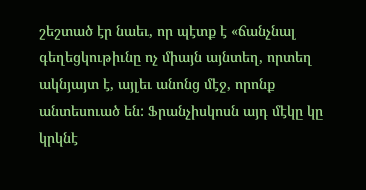շեշտած էր նաեւ, որ պէտք է «ճանչնալ գեղեցկութիւնը ոչ միայն այնտեղ, որտեղ ակնյայտ է, այլեւ անոնց մէջ, որոնք անտեսուած են: Ֆրանչիսկոսն այդ մէկը կը կրկնէ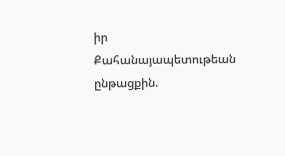իր Քահանայապետութեան ընթացքին.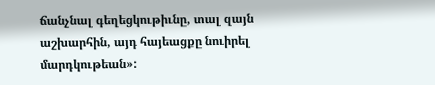ճանչնալ գեղեցկութիւնը, տալ զայն աշխարհին, այդ հայեացքը նուիրել մարդկութեան»: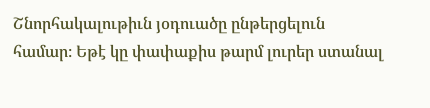Շնորհակալութիւն յօդուածը ընթերցելուն համար։ Եթէ կը փափաքիս թարմ լուրեր ստանալ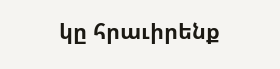կը հրաւիրենք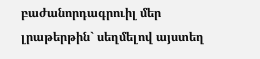բաժանորդագրուիլ մեր լրաթերթին` սեղմելով այստեղ